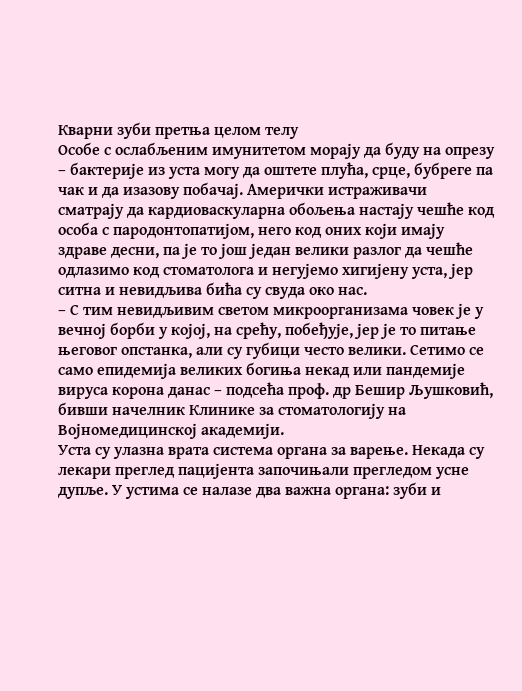Кварни зуби претња целом телу
Особе с ослабљеним имунитетом морају да буду на опрезу – бактерије из уста могу да оштете плућа, срце, бубреге па чак и да изазову побачај. Амерички истраживачи сматрају да кардиоваскуларна обољења настају чешће код особа с пародонтопатијом, него код оних који имају здраве десни, па је то још један велики разлог да чешће одлазимо код стоматолога и негујемо хигијену уста, јер ситна и невидљива бића су свуда око нас.
– С тим невидљивим светом микроорганизама човек је у вечној борби у којој, на срећу, побеђује, јер је то питање његовог опстанка, али су губици често велики. Сетимо се само епидемија великих богиња некад или пандемије вируса корона данас – подсећа проф. др Бешир Љушковић, бивши начелник Клинике за стоматологију на Војномедицинској академији.
Уста су улазна врата система органа за варење. Некада су лекари преглед пацијента започињали прегледом усне дупље. У устима се налазе два важна органа: зуби и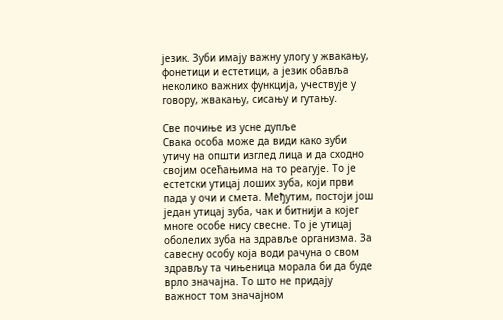језик. Зуби имају важну улогу у жвакању, фонетици и естетици, а језик обавља неколико важних функција, учествује у говору, жвакању, сисању и гутању.

Све почиње из усне дупље
Свака особа може да види како зуби утичу на општи изглед лица и да сходно својим осећањима на то реагује. То је естетски утицај лоших зуба, који први пада у очи и смета. Међутим, постоји још један утицај зуба, чак и битнији а којег многе особе нису свесне. То је утицај оболелих зуба на здравље организма. За савесну особу која води рачуна о свом здрављу та чињеница морала би да буде врло значајна. То што не придају важност том значајном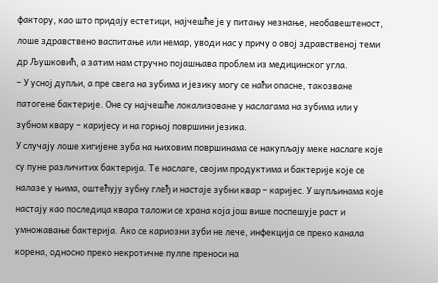фактору, као што придају естетици, најчешће је у питању незнање, необавештеност, лоше здравствено васпитање или немар, уводи нас у причу о овој здравственој теми др Љушковић, а затим нам стручно појашњава проблем из медицинског угла.
– У усној дупљи, а пре свега на зубима и језику могу се наћи опасне, такозване патогене бактерије. Оне су најчешће локализоване у наслагама на зубима или у зубном квару – каријесу и на горњој површини језика.
У случају лоше хигијене зуба на њиховим површинама се накупљају меке наслаге које су пуне различитих бактерија. Те наслаге, својим продуктима и бактерије које се налазе у њима, оштећују зубну глеђ и настаје зубни квар – каријес. У шупљинама које настају као последица квара таложи се храна која још више поспешује раст и умножавање бактерија. Ако се кариозни зуби не лече, инфекција се преко канала корена, односно преко некротичне пулпе преноси на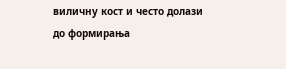виличну кост и често долази до формирања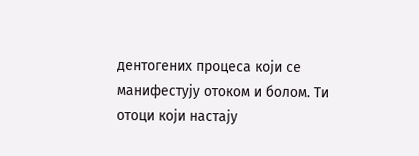дентогених процеса који се манифестују отоком и болом. Ти отоци који настају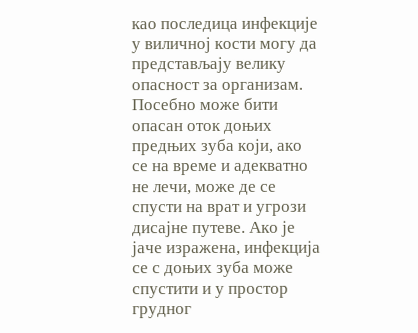као последица инфекције у виличној кости могу да представљају велику опасност за организам. Посебно може бити опасан оток доњих предњих зуба који, ако се на време и адекватно не лечи, може де се спусти на врат и угрози дисајне путеве. Ако је јаче изражена, инфекција се с доњих зуба може спустити и у простор грудног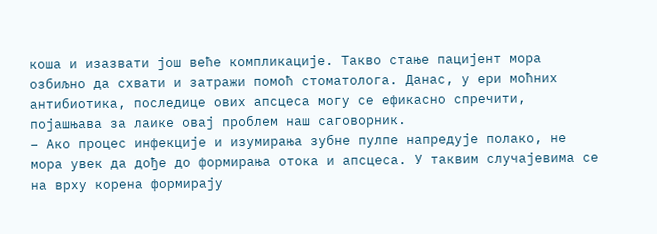коша и изазвати још веће компликације. Такво стање пацијент мора озбиљно да схвати и затражи помоћ стоматолога. Данас, у ери моћних антибиотика, последице ових апсцеса могу се ефикасно спречити, појашњава за лаике овај проблем наш саговорник.
– Ако процес инфекције и изумирања зубне пулпе напредује полако, не мора увек да дође до формирања отока и апсцеса. У таквим случајевима се на врху корена формирају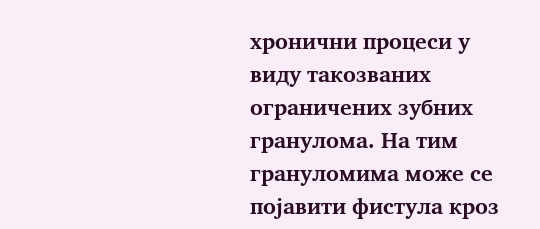хронични процеси у виду такозваних ограничених зубних гранулома. На тим грануломима може се појавити фистула кроз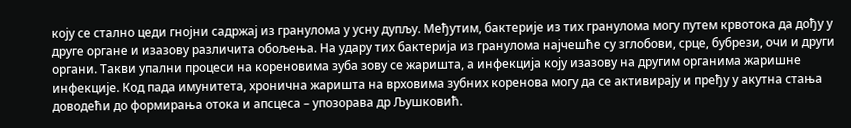коју се стално цеди гнојни садржај из гранулома у усну дупљу. Међутим, бактерије из тих гранулома могу путем крвотока да дођу у друге органе и изазову различита обољења. На удару тих бактерија из гранулома најчешће су зглобови, срце, бубрези, очи и други органи. Такви упални процеси на кореновима зуба зову се жаришта, а инфекција коју изазову на другим органима жаришне инфекције. Код пада имунитета, хронична жаришта на врховима зубних коренова могу да се активирају и пређу у акутна стања доводећи до формирања отока и апсцеса – упозорава др Љушковић.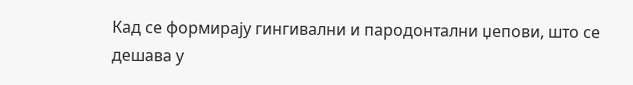Кад се формирају гингивални и пародонтални џепови, што се дешава у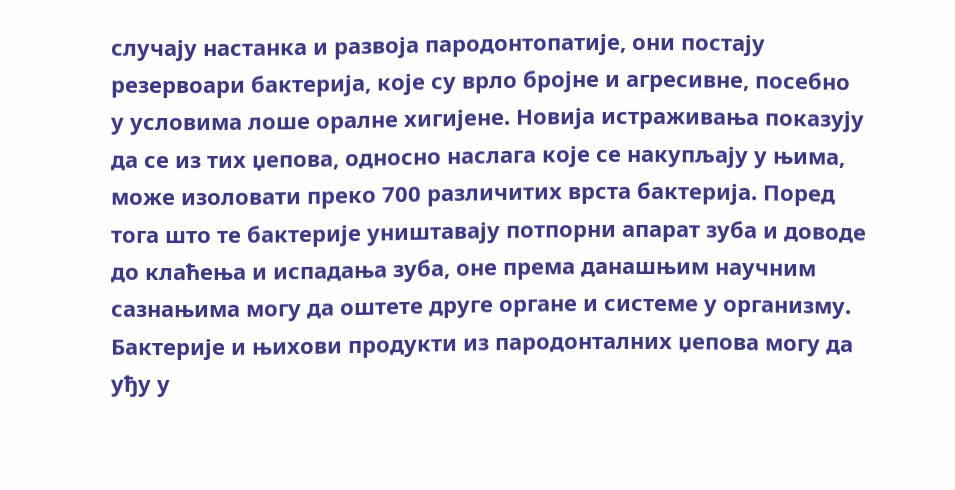случају настанка и развоја пародонтопатије, они постају резервоари бактерија, које су врло бројне и агресивне, посебно у условима лоше оралне хигијене. Новија истраживања показују да се из тих џепова, односно наслага које се накупљају у њима, може изоловати преко 700 различитих врста бактерија. Поред тога што те бактерије уништавају потпорни апарат зуба и доводе до клаћења и испадања зуба, оне према данашњим научним сазнањима могу да оштете друге органе и системе у организму. Бактерије и њихови продукти из пародонталних џепова могу да уђу у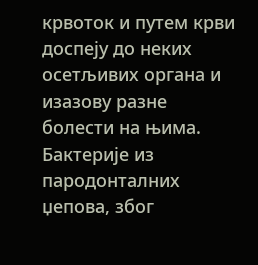крвоток и путем крви доспеју до неких осетљивих органа и изазову разне болести на њима. Бактерије из пародонталних џепова, због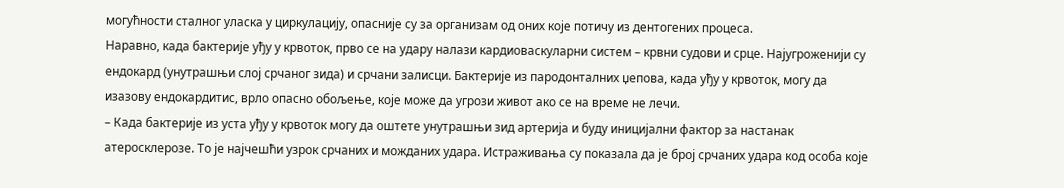могућности сталног уласка у циркулацију, опасније су за организам од оних које потичу из дентогених процеса.
Наравно, када бактерије уђу у крвоток, прво се на удару налази кардиоваскуларни систем – крвни судови и срце. Најугроженији су ендокард (унутрашњи слој срчаног зида) и срчани залисци. Бактерије из пародонталних џепова, када уђу у крвоток, могу да изазову ендокардитис, врло опасно обољење, које може да угрози живот ако се на време не лечи.
– Када бактерије из уста уђу у крвоток могу да оштете унутрашњи зид артерија и буду иницијални фактор за настанак атеросклерозе. То је најчешћи узрок срчаних и можданих удара. Истраживања су показала да је број срчаних удара код особа које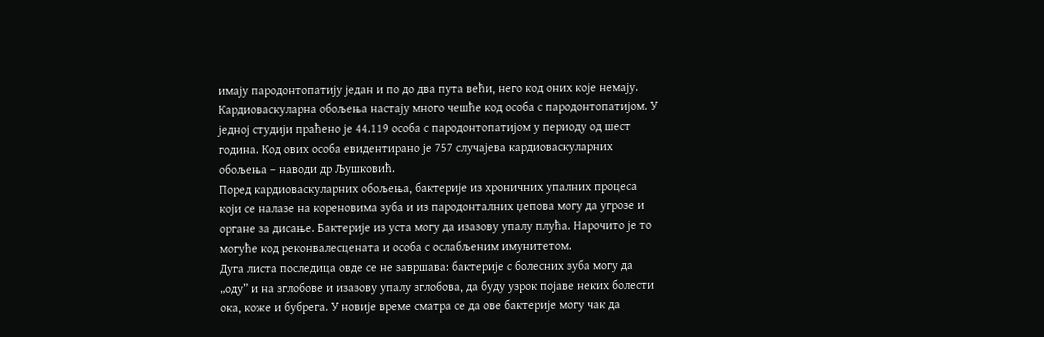имају пародонтопатију један и по до два пута већи, него код оних које немају. Кардиоваскуларна обољења настају много чешће код особа с пародонтопатијом. У једној студији праћено је 44.119 особа с пародонтопатијом у периоду од шест година. Код ових особа евидентирано је 757 случајева кардиоваскуларних обољења – наводи др Љушковић.
Поред кардиоваскуларних обољења, бактерије из хроничних упалних процеса који се налазе на кореновима зуба и из пародонталних џепова могу да угрозе и органе за дисање. Бактерије из уста могу да изазову упалу плућа. Нарочито је то могуће код реконвалесцената и особа с ослабљеним имунитетом.
Дуга листа последица овде се не завршава: бактерије с болесних зуба могу да „оду” и на зглобове и изазову упалу зглобова, да буду узрок појаве неких болести ока, коже и бубрега. У новије време сматра се да ове бактерије могу чак да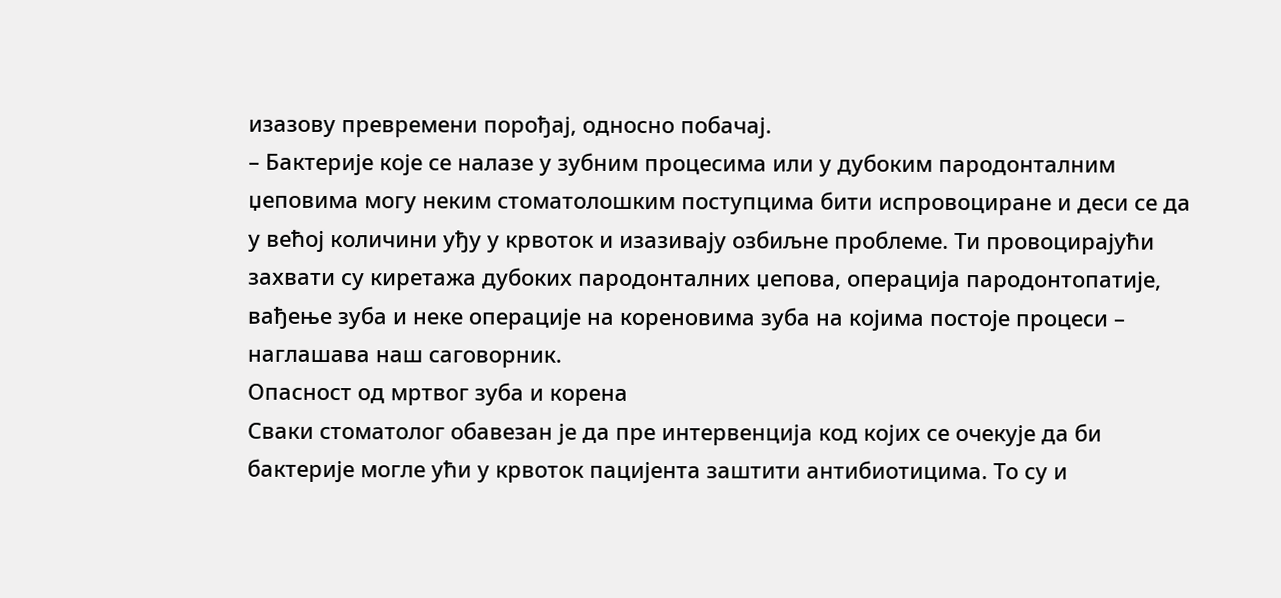изазову превремени порођај, односно побачај.
– Бактерије које се налазе у зубним процесима или у дубоким пародонталним џеповима могу неким стоматолошким поступцима бити испровоциране и деси се да у већој количини уђу у крвоток и изазивају озбиљне проблеме. Ти провоцирајући захвати су киретажа дубоких пародонталних џепова, операција пародонтопатије, вађење зуба и неке операције на кореновима зуба на којима постоје процеси – наглашава наш саговорник.
Опасност од мртвог зуба и корена
Сваки стоматолог обавезан је да пре интервенција код којих се очекује да би бактерије могле ући у крвоток пацијента заштити антибиотицима. То су и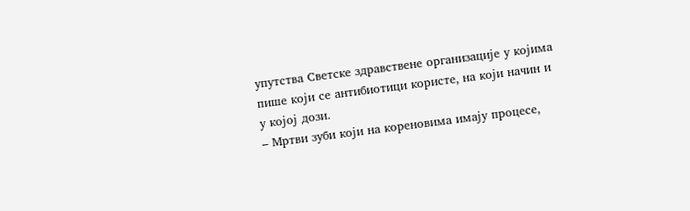упутства Светске здравствене организације у којима пише који се антибиотици користе, на који начин и у којој дози.
– Мртви зуби који на кореновима имају процесе,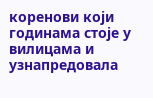коренови који годинама стоје у вилицама и узнапредовала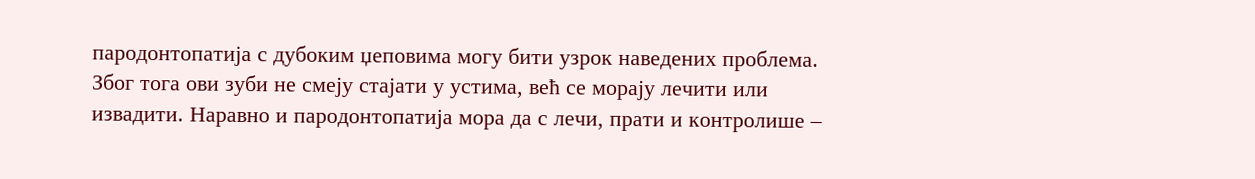пародонтопатија с дубоким џеповима могу бити узрок наведених проблема. Због тога ови зуби не смеју стајати у устима, већ се морају лечити или извадити. Наравно и пародонтопатија мора да с лечи, прати и контролише –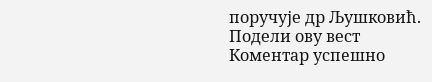поручује др Љушковић.
Подели ову вест
Комeнтар успeшно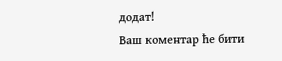додат!
Ваш комeнтар ћe бити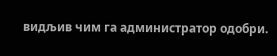видљив чим га администратор одобри.